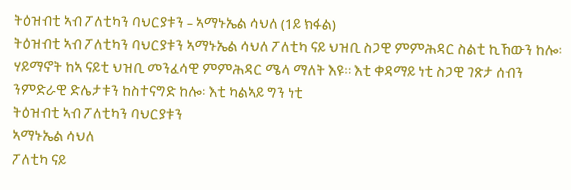ትዕዝብቲ ኣብ ፖለቲካን ባህርያቱን – ኣማኑኤል ሳህለ (1ይ ክፋል)
ትዕዝብቲ ኣብ ፖለቲካን ባህርያቱን ኣማኑኤል ሳህለ ፖለቲካ ናይ ህዝቢ ስጋዊ ምምሕዳር ስልቲ ኪኸውን ከሎ፡ ሃይማኖት ከኣ ናይቲ ህዝቢ መንፈሳዊ ምምሕዳር ሜላ ማለት እዩ። እቲ ቀዳማይ ነቲ ስጋዊ ገጽታ ሰብን ንምድራዊ ድሌታቱን ከስተናግድ ከሎ፡ እቲ ካልኣይ ግን ነቲ
ትዕዝብቲ ኣብ ፖለቲካን ባህርያቱን
ኣማኑኤል ሳህለ
ፖለቲካ ናይ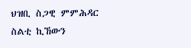ህዝቢ ስጋዊ ምምሕዳር ስልቲ ኪኸውን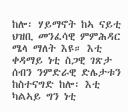ከሎ፡ ሃይማኖት ከኣ ናይቲ ህዝቢ መንፈሳዊ ምምሕዳር ሜላ ማለት እዩ። እቲ ቀዳማይ ነቲ ስጋዊ ገጽታ ሰብን ንምድራዊ ድሌታቱን ከስተናግድ ከሎ፡ እቲ ካልኣይ ግን ነቲ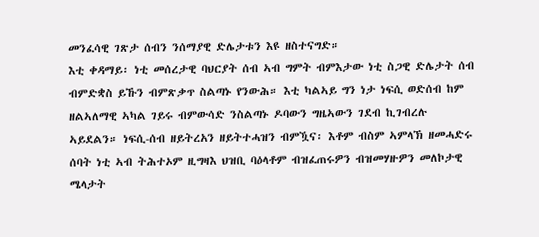መንፈሳዊ ገጽታ ሰብን ንሰማያዊ ድሌታቱን እዩ ዘስተናግድ።
እቲ ቀዳማይ፡ ነቲ መሰረታዊ ባህርያት ሰብ ኣብ ግምት ብምእታው ነቲ ስጋዊ ድሌታት ሰብ ብምድቋስ ይኹን ብምጽቃጥ ስልጣኑ የንውሕ። እቲ ካልኣይ ግን ነታ ነፍሲ ወድሰብ ከም ዘልኣለማዊ ኣካል ገይሩ ብምውሳድ ንስልጣኑ ዶባውን ግዜኣውን ገደብ ኪገብረሉ ኣይደልን። ነፍሲ-ሰብ ዘይትረአን ዘይትተሓዝን ብምዃና፡ እቶም ብስም ኣምላኽ ዘመሓድሩ ሰባት ነቲ ኣብ ትሕተኦም ዚግዛእ ህዝቢ ባዕላቶም ብዝፈጠሩዎን ብዝመሃዙዎን መለኮታዊ ሜላታት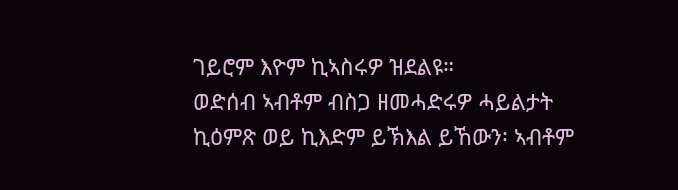ገይሮም እዮም ኪኣስሩዎ ዝደልዩ።
ወድሰብ ኣብቶም ብስጋ ዘመሓድሩዎ ሓይልታት ኪዕምጽ ወይ ኪእድም ይኽእል ይኸውን፡ ኣብቶም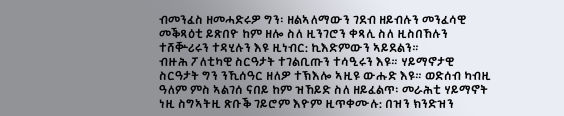ብመንፈስ ዘመሓድሩዎ ግን፡ ዘልኣለማውን ገደብ ዘይብሉን መንፈሳዊ መቕጻዕቲ ይጽበዮ ከም ዘሎ ስለ ዚንገሮን ቀጻሊ ስለ ዚስበኸሉን ተሸቝሪሩን ተዳሂሉን እዩ ዚነብር: ኪእድምውን ኣይደልን።
ብዙሕ ፖለቲካዊ ስርዓታት ተገልቢጡን ተሳዒሩን እዩ። ሃይማኖታዊ ስርዓታት ግን ንኺሰዓር ዘለዎ ተኽእሎ ኣዚዩ ውሑድ እዩ። ወድሰብ ካብዚ ዓለም ምስ ኣልገሰ ናበይ ከም ዝኸይድ ስለ ዘይፈልጥ፡ መራሕቲ ሃይማኖት ነዚ ስግኣትዚ ጽቡቕ ገይሮም እዮም ዚጥቀሙሉ: በዝን ክንድዝን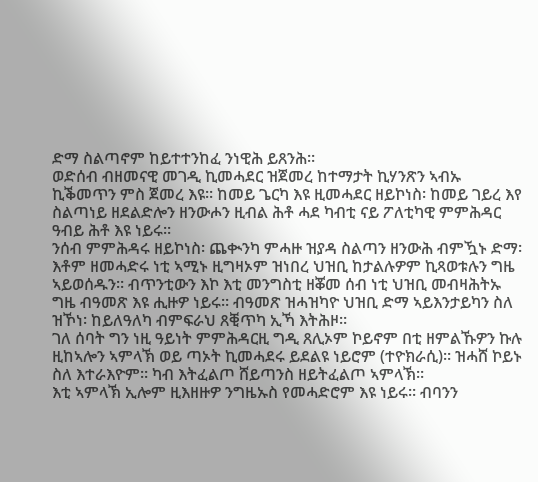ድማ ስልጣኖም ከይተተንከፈ ንነዊሕ ይጸንሕ።
ወድሰብ ብዘመናዊ መገዲ ኪመሓደር ዝጀመረ ከተማታት ኪሃንጽን ኣብኡ ኪቕመጥን ምስ ጀመረ እዩ። ከመይ ጌርካ እዩ ዚመሓደር ዘይኮነስ፡ ከመይ ገይረ እየ ስልጣነይ ዘደልድሎን ዘንውሖን ዚብል ሕቶ ሓደ ካብቲ ናይ ፖለቲካዊ ምምሕዳር ዓብይ ሕቶ እዩ ነይሩ።
ንሰብ ምምሕዳሩ ዘይኮነስ፡ ጨቊንካ ምሓዙ ዝያዳ ስልጣን ዘንውሕ ብምዃኑ ድማ፡ እቶም ዘመሓድሩ ነቲ ኣሚኑ ዚግዛኦም ዝነበረ ህዝቢ ከታልሉዎም ኪጻወቱሉን ግዜ ኣይወሰዱን። ብጥንቲውን እኮ እቲ መንግስቲ ዘቖመ ሰብ ነቲ ህዝቢ መብዛሕትኡ ግዜ ብዓመጽ እዩ ሒዙዎ ነይሩ። ብዓመጽ ዝሓዝካዮ ህዝቢ ድማ ኣይእንታይካን ስለ ዝኾነ፡ ከይለዓለካ ብምፍራህ ጸቒጥካ ኢኻ እትሕዞ።
ገለ ሰባት ግን ነዚ ዓይነት ምምሕዳርዚ ግዲ ጸሊኦም ኮይኖም በቲ ዘምልኹዎን ኩሉ ዚከኣሎን ኣምላኽ ወይ ጣኦት ኪመሓደሩ ይደልዩ ነይሮም (ተዮክራሲ)። ዝሓሸ ኮይኑ ስለ እተራእዮም። ካብ እትፈልጦ ሸይጣንስ ዘይትፈልጦ ኣምላኽ።
እቲ ኣምላኽ ኢሎም ዚእዘዙዎ ንግዜኡስ የመሓድሮም እዩ ነይሩ። ብባንን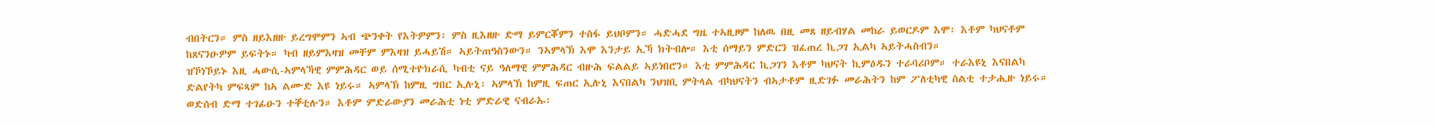ብበትርን። ምስ ዘይእዘዙ ይረግሞምን ኣብ ጭንቀት የእትዎምን፡ ምስ ዚእዘዙ ድማ ይምርቖምን ተስፋ ይህቦምን። ሓድሓደ ግዜ ተኣዚዞም ከለዉ በዚ መጸ ዘይብሃል መከራ ይወርዶም እሞ፡ እቶም ካህናቶም ከጸናንዑዎም ይፍትኑ። ካብ ዘይምእዛዝ መቸም ምእዛዝ ይሓይሽ። ኣይትጠዓስንውን። ንኣምላኽ እሞ እንታይ ኢኻ ክትብሎ። እቲ ሰማይን ምድርን ዝፈጠረ ኪጋገ ኢልካ ኣይትሓስብን።
ዝኾነኾይኑ እዚ ሓውሲ-ኣምላኻዊ ምምሕዳር ወይ ሰሚተዮክራሲ ካብቲ ናይ ዓለማዊ ምምሕዳር ብዙሕ ፍልልይ ኣይነበሮን። እቲ ምምሕዳር ኪጋገን እቶም ካህናት ኪምዕዱን ተራባሪቦም። ተራእዩኒ እናበልካ ድልየትካ ምፍጻም ከኣ ልሙድ እዩ ነይሩ። ኣምላኽ ከምዚ ግበር ኢሉኒ፡ ኣምላኽ ከምዚ ፍጠር ኢሉኒ እናበልካ ንህዝቢ ምትላል ብካህናትን ብኣታቶም ዚድገፉ መራሕትን ከም ፖለቲካዊ ስልቲ ተታሒዙ ነይሩ። ወድሰብ ድማ ተገፊዑን ተቐቲሉን። እቶም ምድራውያን መራሕቲ ነቲ ምድራዊ ናብራኡ፡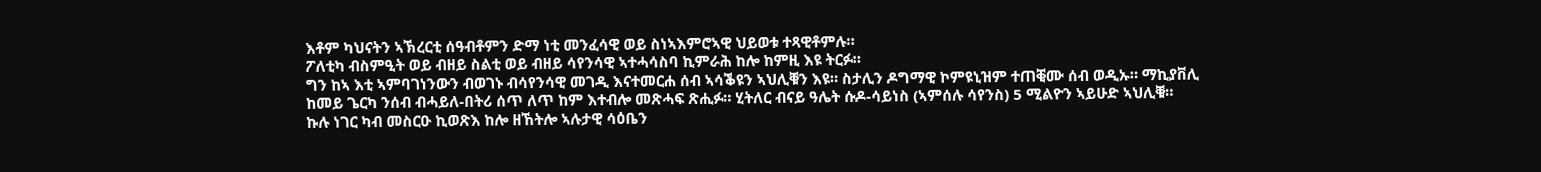እቶም ካህናትን ኣኽረርቲ ሰዓብቶምን ድማ ነቲ መንፈሳዊ ወይ ስነኣእምሮኣዊ ህይወቱ ተጻዊቶምሉ።
ፖለቲካ ብስምዒት ወይ ብዘይ ስልቲ ወይ ብዘይ ሳየንሳዊ ኣተሓሳስባ ኪምራሕ ከሎ ከምዚ እዩ ትርፉ።
ግን ከኣ እቲ ኣምባገነንውን ብወገኑ ብሳየንሳዊ መገዲ እናተመርሐ ሰብ ኣሳቕዩን ኣህሊቑን እዩ። ስታሊን ዶግማዊ ኮምዩኒዝም ተጠቒሙ ሰብ ወዲኡ። ማኪያቨሊ ከመይ ጌርካ ንሰብ ብሓይለ-በትሪ ሰጥ ለጥ ከም እተብሎ መጽሓፍ ጽሒፉ። ሂትለር ብናይ ዓሌት ሱዶ-ሳይነስ (ኣምሰሉ ሳየንስ) 5 ሚልዮን ኣይሁድ ኣህሊቑ።
ኩሉ ነገር ካብ መስርዑ ኪወጽእ ከሎ ዘኸትሎ ኣሉታዊ ሳዕቤን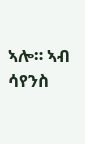ኣሎ። ኣብ ሳየንስ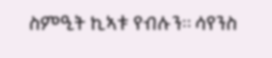ስምዒት ኪኣቱ የብሉን። ሳየንስ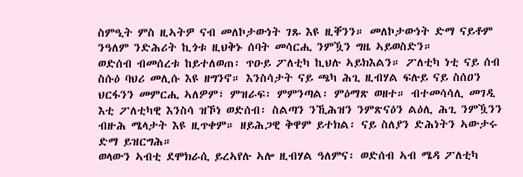ስምዒት ምስ ዚኣትዎ ናብ መለኮታውነት ገጹ እዩ ዚቐንን። መለኮታውነት ድማ ናይቶም ንዓለም ንድሕሪት ኪጎቱ ዚህቅኑ ሰባት መሳርሒ ንምዃን ግዜ ኣይወስድን።
ወድሰብ ብመሰረቱ ከይተለወጠ፡ ጥዑይ ፖለቲካ ኪህሉ ኣይክእልን። ፖለቲካ ነቲ ናይ ሰብ ስሱዕ ባህሪ መሊሱ እዩ ዘግንኖ። እንስሳታት ናይ ጫካ ሕጊ ዚብሃል ፍሉይ ናይ ስሰዐን ህርፋንን መምርሒ ኣለዎም፣ ምዝራፍ፡ ምምንጣል፡ ምዕማጽ ወዘተ። ብተመሳሳሊ መገዲ እቲ ፖለቲካዊ እንስሳ ዝኾነ ወድሰብ፡ ስልጣን ንኺሕዝን ንምጽናዕን ልዕሊ ሕጊ ንምዃንን ብዙሕ ሜላታት እዩ ዚጥቀም። ዘይሕጋዊ ቅዋም ይተክል፡ ናይ ስለያን ድሕነትን ኣውታሩ ድማ ይዝርግሕ።
ወላውን ኣብቲ ደሞክራሲ ይረኣየሉ ኣሎ ዚብሃል ዓለምና፡ ወድሰብ ኣብ ሜዳ ፖለቲካ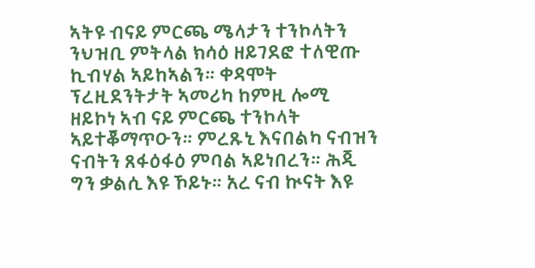ኣትዩ ብናይ ምርጫ ሜላታን ተንኮላትን ንህዝቢ ምትላል ክሳዕ ዘይገደፎ ተለዊጡ ኪብሃል ኣይከኣልን። ቀዳሞት ፕረዚደንትታት ኣመሪካ ከምዚ ሎሚ ዘይኮነ ኣብ ናይ ምርጫ ተንኮላት ኣይተቖማጥዑን። ምረጹኒ እናበልካ ናብዝን ናብትን ጸፋዕፋዕ ምባል ኣይነበረን። ሕጂ ግን ቃልሲ እዩ ኾይኑ። አረ ናብ ኲናት እዩ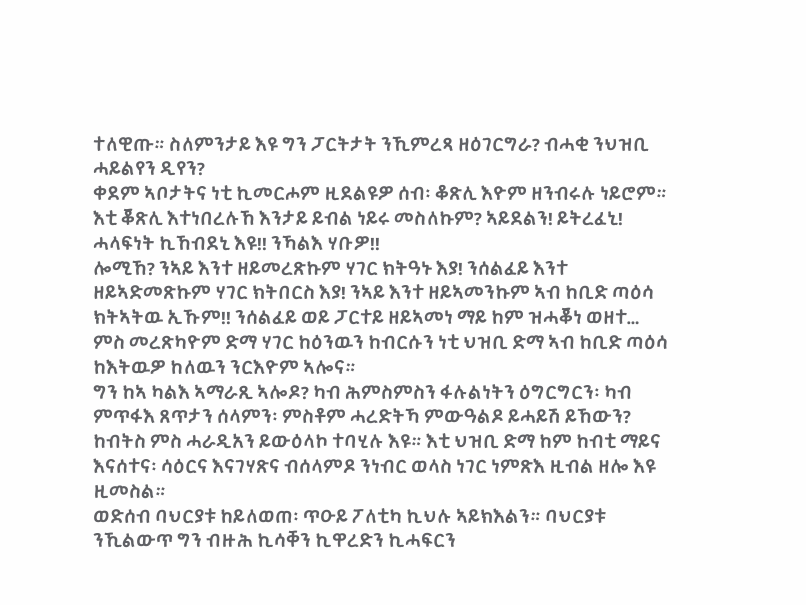ተለዊጡ። ስለምንታይ እዩ ግን ፓርትታት ንኺምረጻ ዘዕገርግራ? ብሓቂ ንህዝቢ ሓይልየን ዲየን?
ቀደም ኣቦታትና ነቲ ኪመርሖም ዚደልዩዎ ሰብ፡ ቆጽሊ እዮም ዘንብሩሉ ነይሮም። እቲ ቖጽሊ እተነበረሉኸ እንታይ ይብል ነይሩ መስለኩም? ኣይደልን! ይትረፈኒ! ሓላፍነት ኪኸብደኒ እዩ!! ንኻልእ ሃቡዎ!!
ሎሚኸ? ንኣይ እንተ ዘይመረጽኩም ሃገር ክትዓኑ እያ! ንሰልፈይ እንተ ዘይኣድመጽኩም ሃገር ክትበርስ እያ! ንኣይ እንተ ዘይኣመንኩም ኣብ ከቢድ ጣዕሳ ክትኣትዉ ኢኹም!! ንሰልፈይ ወይ ፓርተይ ዘይኣመነ ማይ ከም ዝሓቖነ ወዘተ…
ምስ መረጽካዮም ድማ ሃገር ከዕንዉን ከብርሱን ነቲ ህዝቢ ድማ ኣብ ከቢድ ጣዕሳ ከእትዉዎ ከለዉን ንርእዮም ኣሎና።
ግን ከኣ ካልእ ኣማራጺ ኣሎዶ? ካብ ሕምስምስን ፋሉልነትን ዕግርግርን፡ ካብ ምጥፋእ ጸጥታን ሰላምን፡ ምስቶም ሓረድትኻ ምውዓልዶ ይሓይሽ ይኸውን? ከብትስ ምስ ሓራዲአን ይውዕላኮ ተባሂሉ እዩ። እቲ ህዝቢ ድማ ከም ከብቲ ማይና እናሰተና፡ ሳዕርና እናገሃጽና ብሰላምዶ ንነብር ወላስ ነገር ነምጽእ ዚብል ዘሎ እዩ ዚመስል።
ወድሰብ ባህርያቱ ከይለወጠ፡ ጥዑይ ፖለቲካ ኪህሉ ኣይክእልን። ባህርያቱ ንኺልውጥ ግን ብዙሕ ኪሳቐን ኪዋረድን ኪሓፍርን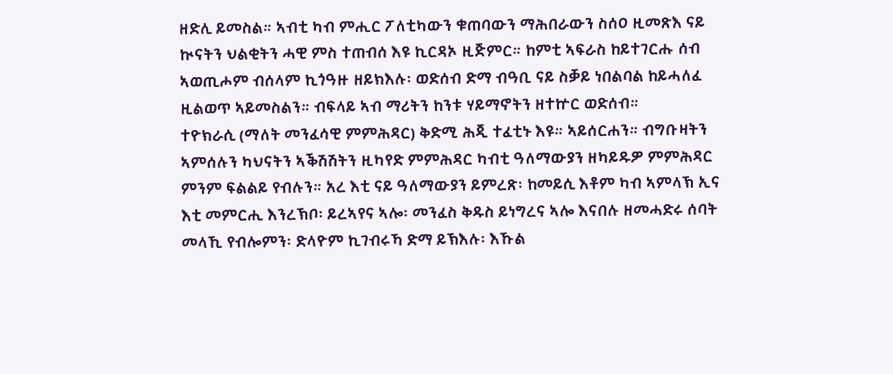ዘድሊ ይመስል። ኣብቲ ካብ ምሒር ፖለቲካውን ቁጠባውን ማሕበራውን ስሰዐ ዚመጽእ ናይ ኲናትን ህልቂትን ሓዊ ምስ ተጠብሰ እዩ ኪርዳኦ ዚጅምር። ከምቲ ኣፍራስ ከይተገርሑ ሰብ ኣወጢሖም ብሰላም ኪጎዓዙ ዘይክእሉ፡ ወድሰብ ድማ ብዓቢ ናይ ስቓይ ነበልባል ከይሓለፈ ዚልወጥ ኣይመስልን። ብፍላይ ኣብ ማሪትን ከንቱ ሃይማኖትን ዘተኵር ወድሰብ።
ተዮክራሲ (ማለት መንፈሳዊ ምምሕዳር) ቅድሚ ሕጂ ተፈቲኑ እዩ። ኣይሰርሐን። ብግቡዛትን ኣምሰሉን ካህናትን ኣቕሽሽትን ዚካየድ ምምሕዳር ካብቲ ዓለማውያን ዘካይዱዎ ምምሕዳር ምንም ፍልልይ የብሉን። አረ እቲ ናይ ዓለማውያን ይምረጽ፡ ከመይሲ እቶም ካብ ኣምላኽ ኢና እቲ መምርሒ እንረኽቦ፡ ይረኣየና ኣሎ፡ መንፈስ ቅዱስ ይነግረና ኣሎ እናበሉ ዘመሓድሩ ሰባት መላኺ የብሎምን፡ ድላዮም ኪገብሩኻ ድማ ይኽእሉ፡ እኹል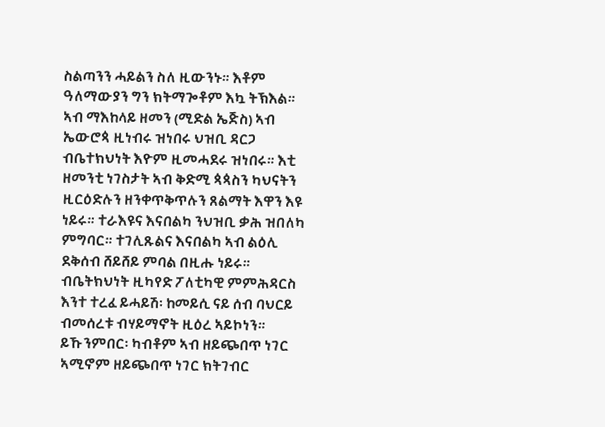ስልጣንን ሓይልን ስለ ዚውንኑ። እቶም ዓለማውያን ግን ክትማጐቶም እኳ ትኽእል።
ኣብ ማእከላይ ዘመን (ሚድል ኤጅስ) ኣብ ኤውሮጳ ዚነብሩ ዝነበሩ ህዝቢ ዳርጋ ብቤተክህነት እዮም ዚመሓደሩ ዝነበሩ። እቲ ዘመንቲ ነገስታት ኣብ ቅድሚ ጳጳስን ካህናትን ዚርዕድሉን ዘንቀጥቅጥሉን ጸልማት እዋን እዩ ነይሩ። ተራእዩና እናበልካ ንህዝቢ ቃሕ ዝበለካ ምግባር። ተገሊጹልና እናበልካ ኣብ ልዕሊ ደቅሰብ ሸይሸይ ምባል በዚሑ ነይሩ።
ብቤትክህነት ዚካየድ ፖለቲካዊ ምምሕዳርስ እንተ ተረፈ ይሓይሽ፡ ከመይሲ ናይ ሰብ ባህርይ ብመሰረቱ ብሃይማኖት ዚዕረ ኣይኮነን። ይኹንምበር፡ ካብቶም ኣብ ዘይጭበጥ ነገር ኣሚኖም ዘይጭበጥ ነገር ክትገብር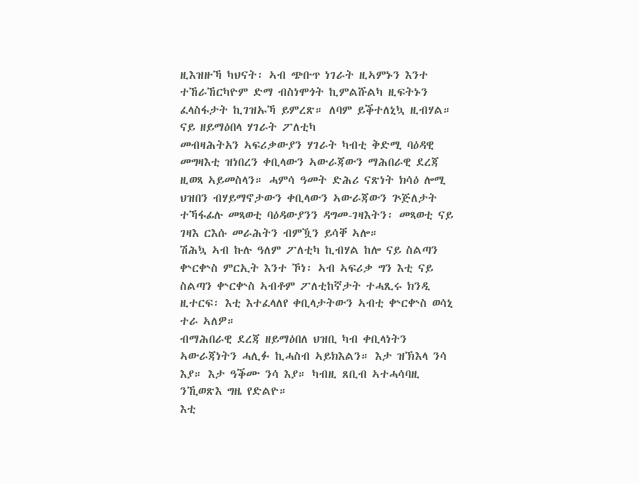ዚእዝዙኻ ካህናት፡ ኣብ ጭቡጥ ነገራት ዚኣምኑን እንተ ተኸራኸርካዮም ድማ ብስነሞጎት ኪምልሹልካ ዚፍትኑን ፈላስፋታት ኪገዝኡኻ ይምረጽ። ለባም ይቕተለኒኳ ዚብሃል።
ናይ ዘይማዕበላ ሃገራት ፖለቲካ
መብዛሕትአን ኣፍሪቃውያን ሃገራት ካብቲ ቅድሚ ባዕዳዊ መግዛእቲ ዝነበረን ቀቢላውን ኣውራጃውን ማሕበራዊ ደረጃ ዚወጻ ኣይመስላን። ሓምሳ ዓመት ድሕሪ ናጽነት ክሳዕ ሎሚ ህዝበን ብሃይማኖታውን ቀቢላውን ኣውራጃውን ጕጅለታት ተኻፋፊሉ መጻወቲ ባዕዳውያንን ዳግመ-ገዛእትን፡ መጻወቲ ናይ ገዛእ ርእሱ መራሕትን ብምዃን ይሳቐ ኣሎ።
ሽሕኳ ኣብ ኩሉ ዓለም ፖለቲካ ኪብሃል ከሎ ናይ ስልጣን ቍርቍስ ምርኢት እንተ ኾነ፡ ኣብ ኣፍሪቃ ግን እቲ ናይ ስልጣን ቍርቍስ ኣብቶም ፖለቲከኛታት ተሓጺሩ ክንዲ ዚተርፍ፡ እቲ እተፈላለየ ቀቢላታትውን ኣብቲ ቍርቍስ ወሳኒ ተራ ኣለዎ።
ብማሕበራዊ ደረጃ ዘይማዕበለ ህዝቢ ካብ ቀቢላነትን ኣውራጃነትን ሓሊፉ ኪሓስብ ኣይክእልን። እታ ዝኽእላ ንሳ እያ። እታ ዓቕሙ ንሳ እያ። ካብዚ ጸቢብ ኣተሓሳባዚ ንኺወጽእ ግዜ የድልዮ።
እቲ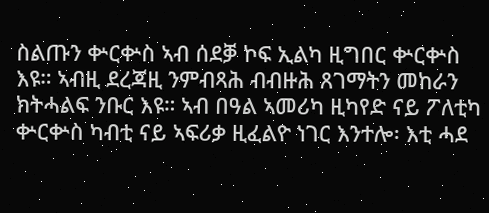ስልጡን ቍርቍስ ኣብ ሰደቓ ኮፍ ኢልካ ዚግበር ቍርቍስ እዩ። ኣብዚ ደረጃዚ ንምብጻሕ ብብዙሕ ጸገማትን መከራን ክትሓልፍ ንቡር እዩ። ኣብ በዓል ኣመሪካ ዚካየድ ናይ ፖለቲካ ቍርቍስ ካብቲ ናይ ኣፍሪቃ ዚፈልዮ ነገር እንተሎ፡ እቲ ሓደ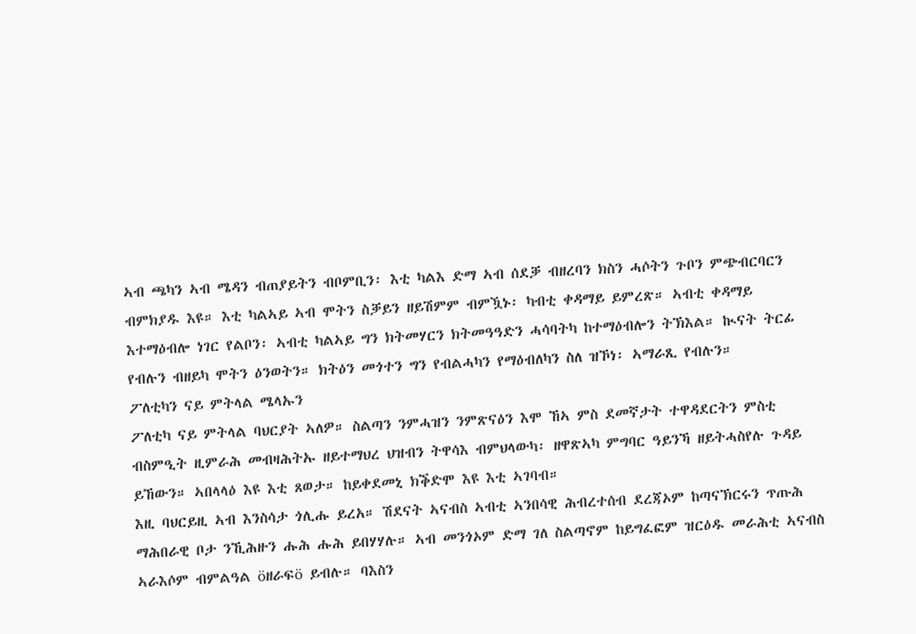ኣብ ጫካን ኣብ ሜዳን ብጠያይትን ብቦምቢን፡ እቲ ካልእ ድማ ኣብ ሰደቓ ብዘረባን ክስን ሓሶትን ጉቦን ምጭብርባርን ብምክያዱ እዩ። እቲ ካልኣይ ኣብ ሞትን ስቓይን ዘይሽምም ብምዃኑ፡ ካብቲ ቀዳማይ ይምረጽ። ኣብቲ ቀዳማይ እተማዕብሎ ነገር የልቦን፡ ኣብቲ ካልኣይ ግን ክትመሃርን ክትመዓዓድን ሓሳባትካ ከተማዕብሎን ትኽእል። ኲናት ትርፊ የብሉን ብዘይካ ሞትን ዕንወትን። ክትዕን መጎተን ግን የብልሓካን የማዕብለካን ስለ ዝኾነ፡ ኣማራጺ የብሉን።
ፖለቲካን ናይ ምትላል ሜላኡን
ፖለቲካ ናይ ምትላል ባህርያት ኣለዎ። ስልጣን ንምሓዝን ንምጽናዕን እሞ ኸኣ ምስ ደመኛታት ተዋዳደርትን ምስቲ ብስምዒት ዚምራሕ መብዛሕትኡ ዘይተማህረ ህዝብን ትዋሳእ ብምህላውካ፡ ዘዋጽኣካ ምግባር ዓይንኻ ዘይትሓስየሉ ጉዳይ ይኸውን። ኣበላላዕ እዩ እቲ ጸወታ። ከይቀደመኒ ክቕድሞ እዩ እቲ ኣገባብ።
እዚ ባህርይዚ ኣብ እንስሳታ ጎሊሑ ይረአ። ሽደናት ኣናብስ ኣብቲ ኣንበሳዊ ሕብረተሰብ ደረጃኦም ከጣናኽርሩን ጥጡሕ ማሕበራዊ ቦታ ንኺሕዙን ሑሕ ሑሕ ይበሃሃሉ። ኣብ መንጎኦም ድማ ገለ ስልጣኖም ከይግፈፎም ዝርዕዱ መራሕቲ ኣናብስ ኣራእሶም ብምልዓል öዘራፍö ይብሉ። ባእስን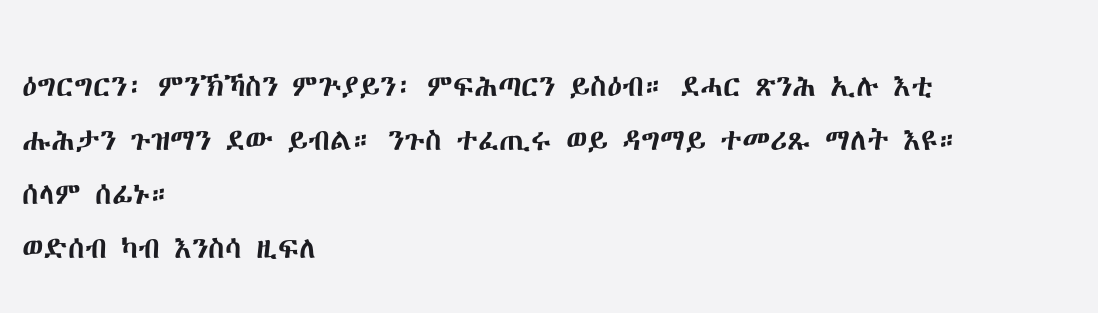ዕግርግርን፡ ምንኽኻስን ምጕያይን፡ ምፍሕጣርን ይስዕብ። ደሓር ጽንሕ ኢሉ እቲ ሑሕታን ጉዝማን ደው ይብል። ንጉስ ተፈጢሩ ወይ ዳግማይ ተመሪጹ ማለት እዩ። ሰላም ሰፊኑ።
ወድሰብ ካብ እንስሳ ዚፍለ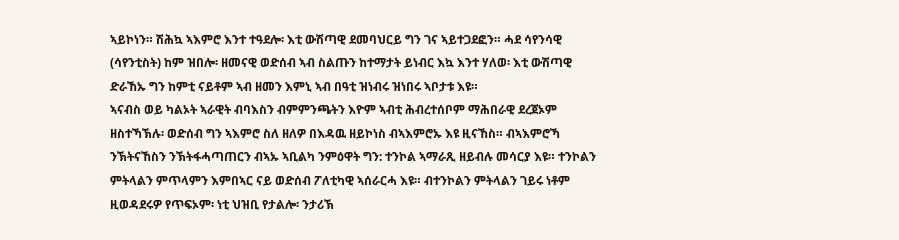ኣይኮነን። ሽሕኳ ኣእምሮ እንተ ተዓደሎ፡ እቲ ውሽጣዊ ደመባህርይ ግን ገና ኣይተጋደፎን። ሓደ ሳየንሳዊ (ሳየንቲስት) ከም ዝበሎ፡ ዘመናዊ ወድሰብ ኣብ ስልጡን ከተማታት ይነብር እኳ እንተ ሃለወ፡ እቲ ውሽጣዊ ድራኸኡ ግን ከምቲ ናይቶም ኣብ ዘመን እምኒ ኣብ በዓቲ ዝነብሩ ዝነበሩ ኣቦታቱ እዩ።
ኣናብስ ወይ ካልኦት ኣራዊት ብባእስን ብምምንጫትን እዮም ኣብቲ ሕብረተሰቦም ማሕበራዊ ደረጀኦም ዘስተኻኽሉ፡ ወድሰብ ግን ኣእምሮ ስለ ዘለዎ በእዳዉ ዘይኮነስ ብኣእምሮኡ እዩ ዚናኸስ። ብኣእምሮኻ ንኽትናኸስን ንኽትፋሓጣጠርን ብኣኡ ኣቢልካ ንምዕዋት ግን: ተንኮል ኣማራጺ ዘይብሉ መሳርያ እዩ። ተንኮልን ምትላልን ምጥላምን እምበኣር ናይ ወድሰብ ፖለቲካዊ ኣሰራርሓ እዩ። ብተንኮልን ምትላልን ገይሩ ነቶም ዚወዳደሩዎ የጥፍኦም፡ ነቲ ህዝቢ የታልሎ፡ ንታሪኽ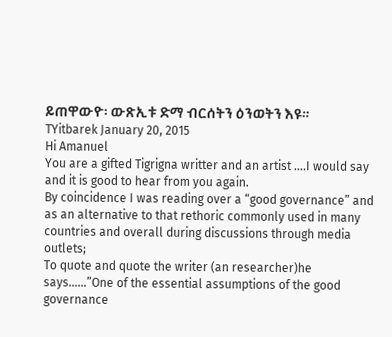ይጠዋውዮ፡ ውጽኢቱ ድማ ብርሰትን ዕንወትን እዩ።
TYitbarek January 20, 2015
Hi Amanuel
You are a gifted Tigrigna writter and an artist ….I would say and it is good to hear from you again.
By coincidence I was reading over a “good governance” and as an alternative to that rethoric commonly used in many countries and overall during discussions through media outlets;
To quote and quote the writer (an researcher)he says……”One of the essential assumptions of the good governance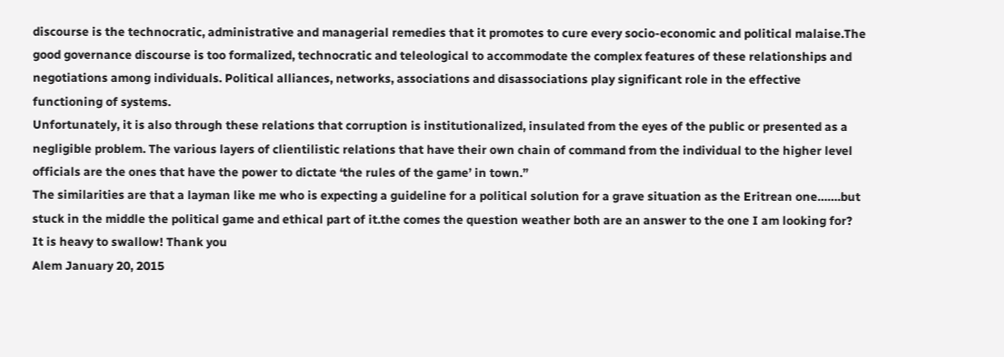discourse is the technocratic, administrative and managerial remedies that it promotes to cure every socio-economic and political malaise.The good governance discourse is too formalized, technocratic and teleological to accommodate the complex features of these relationships and negotiations among individuals. Political alliances, networks, associations and disassociations play significant role in the effective functioning of systems.
Unfortunately, it is also through these relations that corruption is institutionalized, insulated from the eyes of the public or presented as a negligible problem. The various layers of clientilistic relations that have their own chain of command from the individual to the higher level officials are the ones that have the power to dictate ‘the rules of the game’ in town.”
The similarities are that a layman like me who is expecting a guideline for a political solution for a grave situation as the Eritrean one…….but stuck in the middle the political game and ethical part of it.the comes the question weather both are an answer to the one I am looking for?
It is heavy to swallow! Thank you
Alem January 20, 2015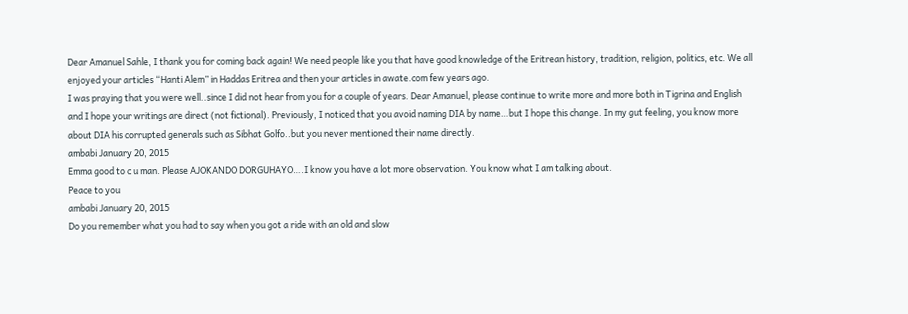Dear Amanuel Sahle, I thank you for coming back again! We need people like you that have good knowledge of the Eritrean history, tradition, religion, politics, etc. We all enjoyed your articles “Hanti Alem” in Haddas Eritrea and then your articles in awate.com few years ago.
I was praying that you were well..since I did not hear from you for a couple of years. Dear Amanuel, please continue to write more and more both in Tigrina and English and I hope your writings are direct (not fictional). Previously, I noticed that you avoid naming DIA by name…but I hope this change. In my gut feeling, you know more about DIA his corrupted generals such as Sibhat Golfo..but you never mentioned their name directly.
ambabi January 20, 2015
Emma good to c u man. Please AJOKANDO DORGUHAYO….I know you have a lot more observation. You know what I am talking about.
Peace to you
ambabi January 20, 2015
Do you remember what you had to say when you got a ride with an old and slow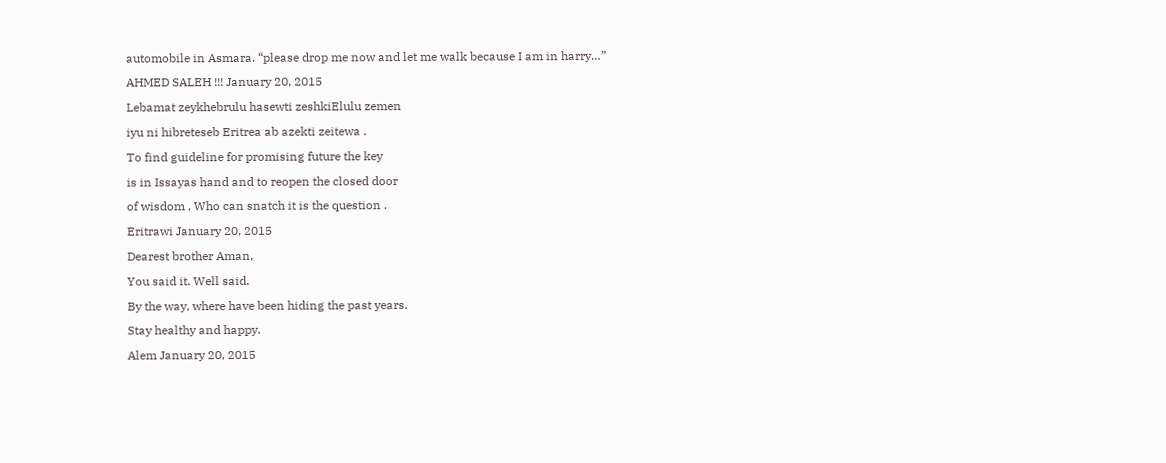automobile in Asmara. “please drop me now and let me walk because I am in harry…”
AHMED SALEH !!! January 20, 2015
Lebamat zeykhebrulu hasewti zeshkiElulu zemen
iyu ni hibreteseb Eritrea ab azekti zeitewa .
To find guideline for promising future the key
is in Issayas hand and to reopen the closed door
of wisdom , Who can snatch it is the question .
Eritrawi January 20, 2015
Dearest brother Aman,
You said it. Well said.
By the way, where have been hiding the past years.
Stay healthy and happy.
Alem January 20, 2015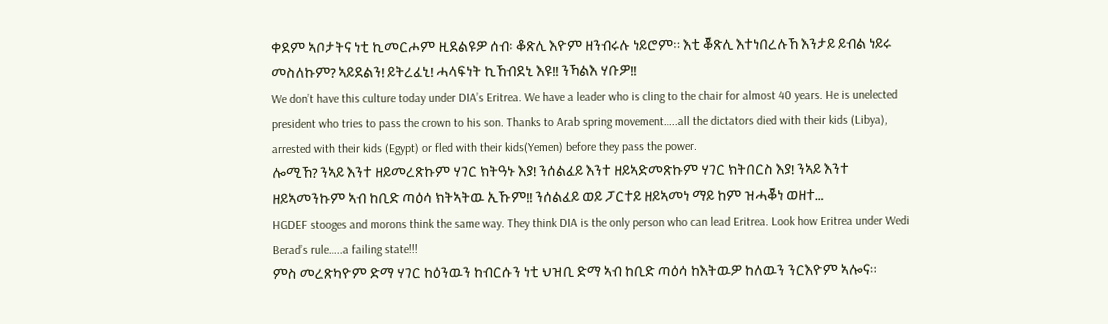ቀደም ኣቦታትና ነቲ ኪመርሖም ዚደልዩዎ ሰብ፡ ቆጽሊ እዮም ዘንብሩሉ ነይሮም። እቲ ቖጽሊ እተነበረሉኸ እንታይ ይብል ነይሩ መስለኩም? ኣይደልን! ይትረፈኒ! ሓላፍነት ኪኸብደኒ እዩ!! ንኻልእ ሃቡዎ!!
We don’t have this culture today under DIA’s Eritrea. We have a leader who is cling to the chair for almost 40 years. He is unelected president who tries to pass the crown to his son. Thanks to Arab spring movement…..all the dictators died with their kids (Libya), arrested with their kids (Egypt) or fled with their kids(Yemen) before they pass the power.
ሎሚኸ? ንኣይ እንተ ዘይመረጽኩም ሃገር ክትዓኑ እያ! ንሰልፈይ እንተ ዘይኣድመጽኩም ሃገር ክትበርስ እያ! ንኣይ እንተ ዘይኣመንኩም ኣብ ከቢድ ጣዕሳ ክትኣትዉ ኢኹም!! ንሰልፈይ ወይ ፓርተይ ዘይኣመነ ማይ ከም ዝሓቖነ ወዘተ…
HGDEF stooges and morons think the same way. They think DIA is the only person who can lead Eritrea. Look how Eritrea under Wedi Berad’s rule…..a failing state!!!
ምስ መረጽካዮም ድማ ሃገር ከዕንዉን ከብርሱን ነቲ ህዝቢ ድማ ኣብ ከቢድ ጣዕሳ ከእትዉዎ ከለዉን ንርእዮም ኣሎና።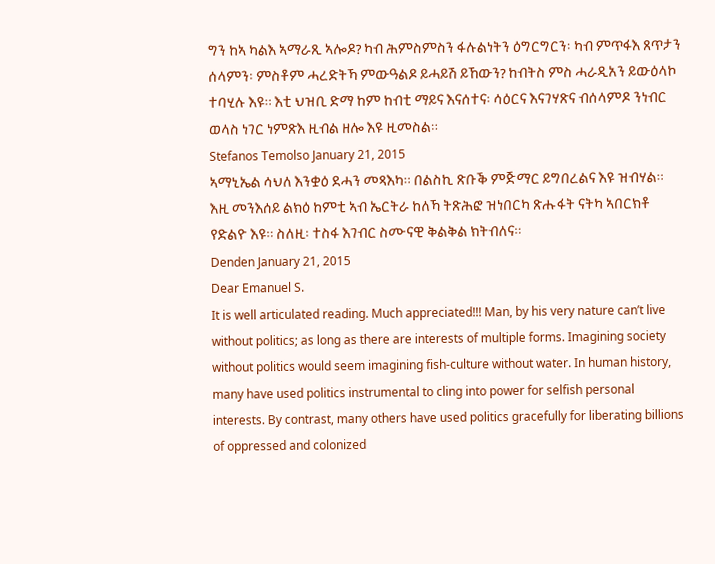ግን ከኣ ካልእ ኣማራጺ ኣሎዶ? ካብ ሕምስምስን ፋሉልነትን ዕግርግርን፡ ካብ ምጥፋእ ጸጥታን ሰላምን፡ ምስቶም ሓረድትኻ ምውዓልዶ ይሓይሽ ይኸውን? ከብትስ ምስ ሓራዲአን ይውዕላኮ ተባሂሉ እዩ። እቲ ህዝቢ ድማ ከም ከብቲ ማይና እናሰተና፡ ሳዕርና እናገሃጽና ብሰላምዶ ንነብር ወላስ ነገር ነምጽእ ዚብል ዘሎ እዩ ዚመስል።
Stefanos Temolso January 21, 2015
ኣማኒኤል ሳህለ እንቋዕ ደሓን መጻእካ። በልስኪ ጽቡቕ ምጅማር ይግበረልና እዩ ዝብሃል። እዚ መንእሰይ ልክዕ ከምቲ ኣብ ኤርትራ ከለኻ ትጽሕፎ ዝነበርካ ጽሑፋት ናትካ ኣበርክቶ የድልዮ እዩ። ስለዚ፡ ተስፋ እገብር ስሙናዊ ቅልቅል ክትብለና።
Denden January 21, 2015
Dear Emanuel S.
It is well articulated reading. Much appreciated!!! Man, by his very nature can’t live without politics; as long as there are interests of multiple forms. Imagining society without politics would seem imagining fish-culture without water. In human history, many have used politics instrumental to cling into power for selfish personal interests. By contrast, many others have used politics gracefully for liberating billions of oppressed and colonized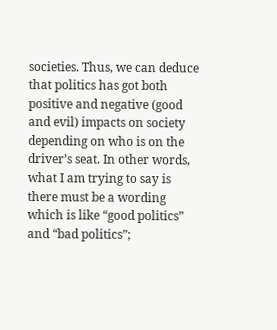societies. Thus, we can deduce that politics has got both positive and negative (good and evil) impacts on society depending on who is on the driver’s seat. In other words, what I am trying to say is there must be a wording which is like “good politics” and “bad politics”;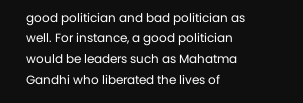good politician and bad politician as well. For instance, a good politician would be leaders such as Mahatma Gandhi who liberated the lives of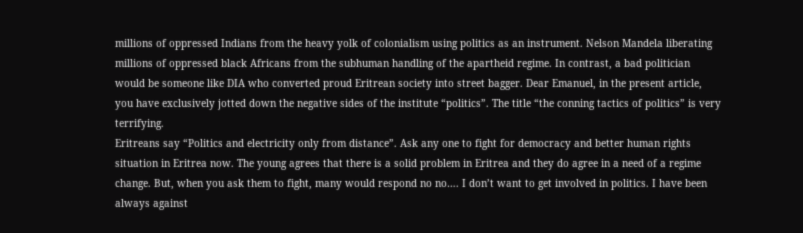millions of oppressed Indians from the heavy yolk of colonialism using politics as an instrument. Nelson Mandela liberating millions of oppressed black Africans from the subhuman handling of the apartheid regime. In contrast, a bad politician would be someone like DIA who converted proud Eritrean society into street bagger. Dear Emanuel, in the present article, you have exclusively jotted down the negative sides of the institute “politics”. The title “the conning tactics of politics” is very terrifying.
Eritreans say “Politics and electricity only from distance”. Ask any one to fight for democracy and better human rights situation in Eritrea now. The young agrees that there is a solid problem in Eritrea and they do agree in a need of a regime change. But, when you ask them to fight, many would respond no no…. I don’t want to get involved in politics. I have been always against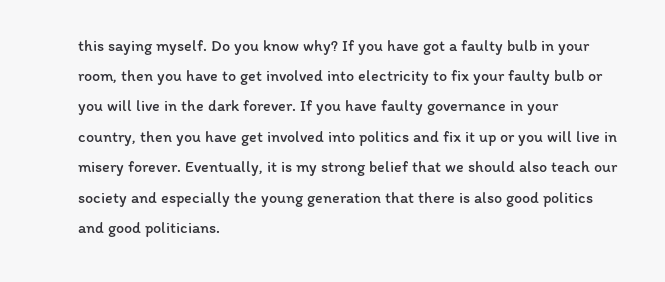this saying myself. Do you know why? If you have got a faulty bulb in your room, then you have to get involved into electricity to fix your faulty bulb or you will live in the dark forever. If you have faulty governance in your country, then you have get involved into politics and fix it up or you will live in misery forever. Eventually, it is my strong belief that we should also teach our society and especially the young generation that there is also good politics and good politicians.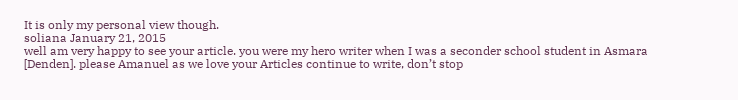It is only my personal view though.
soliana January 21, 2015
well am very happy to see your article. you were my hero writer when I was a seconder school student in Asmara [Denden]. please Amanuel as we love your Articles continue to write, don’t stop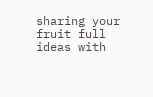sharing your fruit full ideas with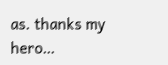as. thanks my hero…